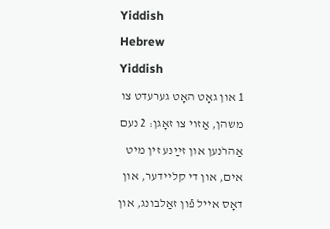Yiddish
Hebrew
Yiddish
1 און גאָט האָט גערעדט צו משהן, אַזױ צו זאָגן: 2 נעם אַהרֹנען און זײַנע זין מיט אים, און די קלײדער, און דאָס אײל פֿון זאַלבונג, און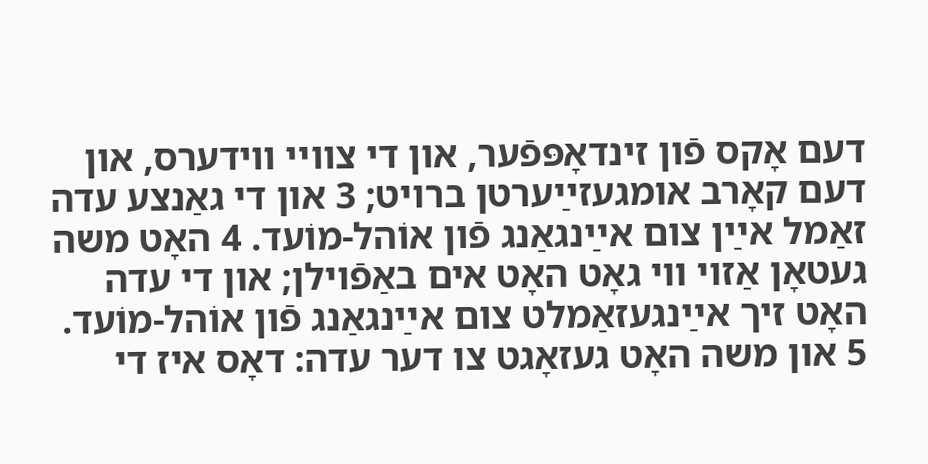דעם אָקס פֿון זינדאָפּפֿער, און די צװײ װידערס, און דעם קאָרב אומגעזײַערטן ברױט; 3 און די גאַנצע עדה זאַמל אײַן צום אײַנגאַנג פֿון אוֹהל-מוֹעד. 4 האָט משה געטאָן אַזױ װי גאָט האָט אים באַפֿױלן; און די עדה האָט זיך אײַנגעזאַמלט צום אײַנגאַנג פֿון אוֹהל-מוֹעד. 5 און משה האָט געזאָגט צו דער עדה: דאָס איז די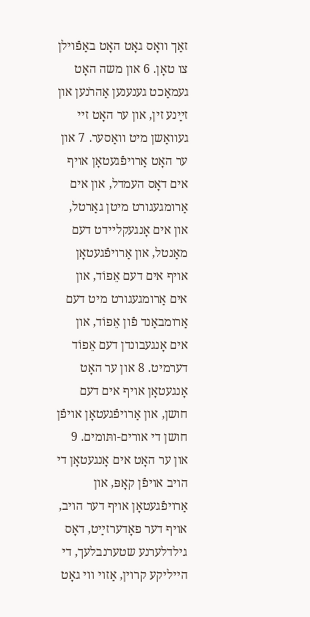זאַך װאָס גאָט האָט באַפֿױלן צו טאָן. 6 און משה האָט געמאַכט גענענען אַהרֹנען און זײַנע זין, און ער האָט זײ געװאַשן מיט װאַסער. 7 און ער האָט אַרױפֿגעטאָן אױף אים דאָס העמדל, און אים אַרומגעגורט מיטן גאַרטל, און אים אָנגעקלײדט דעם מאַנטל, און אַרױפֿגעטאָן אױף אים דעם אֵפוֹד, און אים אַרומגעגורט מיט דעם אַרומבאַנד פֿון אֵפוֹד, און אים אָנגעבונדן דעם אֵפוֹד דערמיט. 8 און ער האָט אָנגעטאָן אױף אים דעם חושן, און אַרױפֿגעטאָן אױפֿן חושן די אורים-ותּומים. 9 און ער האָט אים אָנגעטאָן די הױב אױפֿן קאָפּ, און אַרױפֿגעטאָן אױף דער הױב, אױף דער פאָדערזײַט, דאָס גילדלערנע שטערנבלעך, די הײליקע קרױן, אַזױ װי גאָט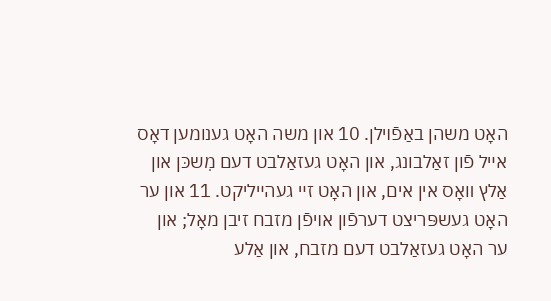האָט משהן באַפֿױלן. 10 און משה האָט גענומען דאָס אײל פֿון זאַלבונג, און האָט געזאַלבט דעם מִשכּן און אַלץ װאָס אין אים, און האָט זײ געהײליקט. 11 און ער האָט געשפּריצט דערפֿון אױפֿן מזבח זיבן מאָל; און ער האָט געזאַלבט דעם מזבח, און אַלע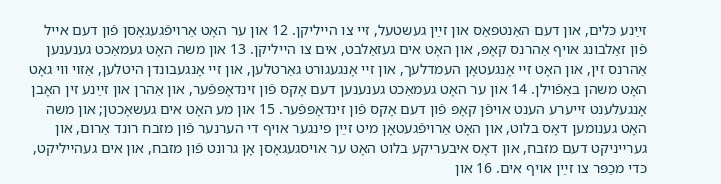זײַנע כּלים, און דעם האַנטפאַס און זײַן געשטעל, זײ צו הײליקן. 12 און ער האָט אַרױפֿגעגאָסן פֿון דעם אײל פֿון זאַלבונג אױף אַהרנס קאָפּ, און האָט אים געזאַלבט, אים צו הײליקן. 13 און משה האָט געמאַכט גענענען אַהרנס זין, און האָט זײ אָנגעטאָן העמדלעך, און זײ אָנגעגורט גאַרטלען, און זײ אָנגעבונדן היטלען, אַזױ װי גאָט האָט משהן באַפֿױלן. 14 און ער האָט געמאַכט גענענען דעם אָקס פֿון זינדאָפּפֿער, און אַהרן און זײַנע זין האָבן אָנגעלענט זײערע הענט אױפֿן קאָפּ פֿון דעם אָקס פֿון זינדאָפּפֿער. 15 און מע האָט אים געשאָכטן; און משה האָט גענומען דאָס בלוט, און האָט אַרױפֿגעטאָן מיט זײַן פינגער אױף די הערנער פֿון מזבח רונד אַרום, און גערײניקט דעם מזבח, און דאָס איבעריקע בלוט האָט ער אױסגעגאָסן אָן גרונט פֿון מזבח, און אים געהײליקט, כּדי מכַפּר צו זײַן אױף אים. 16 און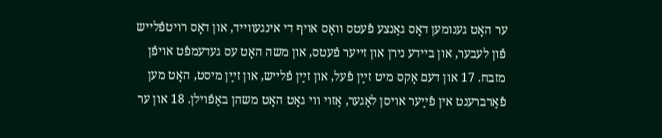ער האָט גענומען דאָס גאַנצע פֿעטס װאָס אױף די אינגעװײד, און דאָס רױטפֿלײש פֿון לעבער, און בײדע נירן און זײער פֿעטס, און משה האָט עס געדעמפֿט אױפֿן מזבח. 17 און דעם אָקס מיט זײַן פֿעל, און זײַן פֿלײש, און זײַן מיסט, האָט מען פֿאַרברענט אין פֿײַער אױסן לאַגער, אַזױ װי גאָט האָט משהן באַפֿױלן. 18 און ער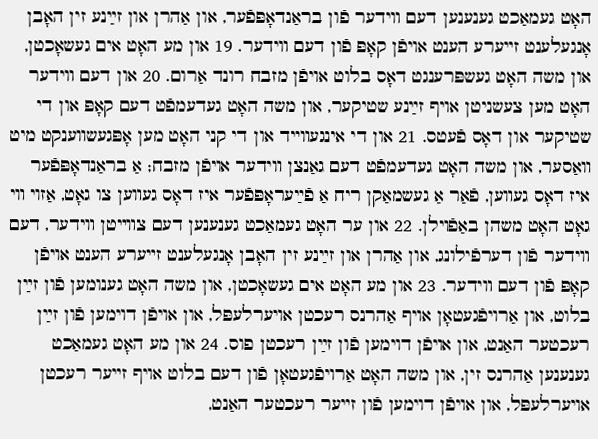האָט געמאַכט גענענען דעם װידער פֿון בראַנדאָפּפֿער, און אַהרן און זײַנע זין האָבן אָנגעלענט זײערע הענט אױפֿן קאָפּ פֿון דעם װידער. 19 און מע האָט אים געשאָכטן, און משה האָט געשפּרענגט דאָס בלוט אױפֿן מזבח רונד אַרום. 20 און דעם װידער האָט מען צעשניטן אױף זײַנע שטיקער, און משה האָט געדעמפֿט דעם קאָפּ און די שטיקער און דאָס פֿעטס. 21 און די אינגעװײד און די קני האָט מען אָפּגעשװענקט מיט װאַסער, און משה האָט געדעמפֿט דעם גאַנצן װידער אױפֿן מזבח; אַ בראַנדאָפּפֿער איז דאָס געװען, פֿאַר אַ געשמאַקן ריח אַ פֿײַעראָפּפֿער איז דאָס געװען צו גאָט, אַזױ װי גאָט האָט משהן באַפֿױלן. 22 און ער האָט געמאַכט גענענען דעם צװײטן װידער, דעם װידער פֿון דערפֿילונג, און אַהרן און זײַנע זין האָבן אָנגעלענט זײערע הענט אױפֿן קאָפּ פֿון דעם װידער. 23 און מע האָט אים געשאָכטן, און משה האָט גענומען פֿון זײַן בלוט, און אַרױפֿגעטאָן אױף אַהרנס רעכטן אױערלעפּל, און אױפֿן דױמען פֿון זײַן רעכטער האַנט, און אױפֿן דױמען פֿון זײַן רעכטן פוס. 24 און מע האָט געמאַכט גענענען אַהרנס זין, און משה האָט אַרױפֿגעטאָן פֿון דעם בלוט אױף זײער רעכטן אױערלעפּל, און אױפֿן דױמען פֿון זײער רעכטער האַנט,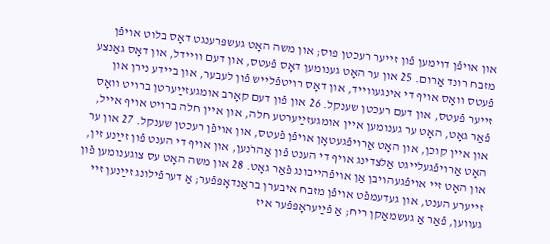און אױפֿן דױמען פֿון זײער רעכטן פוס; און משה האָט געשפּרענגט דאָס בלוט אױפֿן מזבח רונד אַרום. 25 און ער האָט גענומען דאָס פֿעטס, און דעם װײדל, און דאָס גאַנצע פֿעטס װאָס אױף די אינגעװײד, און דאָס רױטפֿלײש פֿון לעבער, און בײדע נירן און זײער פֿעטס, און דעם רעכטן שענקל. 26 און פֿון דעם קאָרב אומגעזײַערטן ברױט װאָס פֿאַר גאָט, האָט ער גענומען אײן אומגעזײַערטע חלה, און אײן חלה ברױט אױף אײל, און אײן קוכן, און האָט אַרױפֿגעטאָן אױפֿן פֿעטס, און אױפֿן רעכטן שענקל. 27 און ער האָט אַרױפֿגעלײגט אַלצדינג אױף די הענט פֿון אַהרֹנען, און אױף די הענט פֿון זײַנע זין, און האָט זײ אױפֿגעהױבן אַן אױפֿהײבונג פֿאַר גאָט. 28 און משה האָט עס צוגענומען פֿון זײערע הענט, און געדעמפֿט אױפֿן מזבח איבערן בראַנדאָפּפֿער; אַ דערפֿילונג זײַנען זײ געװען, פֿאַר אַ געשמאַקן ריח; אַ פֿײַעראָפּפֿער איז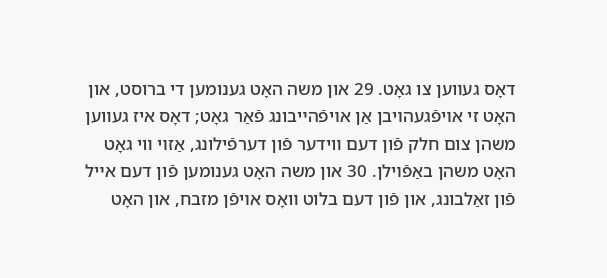דאָס געװען צו גאָט. 29 און משה האָט גענומען די ברוסט, און האָט זי אױפֿגעהױבן אַן אױפֿהײבונג פֿאַר גאָט; דאָס איז געװען משהן צום חלק פֿון דעם װידער פֿון דערפֿילונג, אַזױ װי גאָט האָט משהן באַפֿױלן. 30 און משה האָט גענומען פֿון דעם אײל פֿון זאַלבונג, און פֿון דעם בלוט װאָס אױפֿן מזבח, און האָט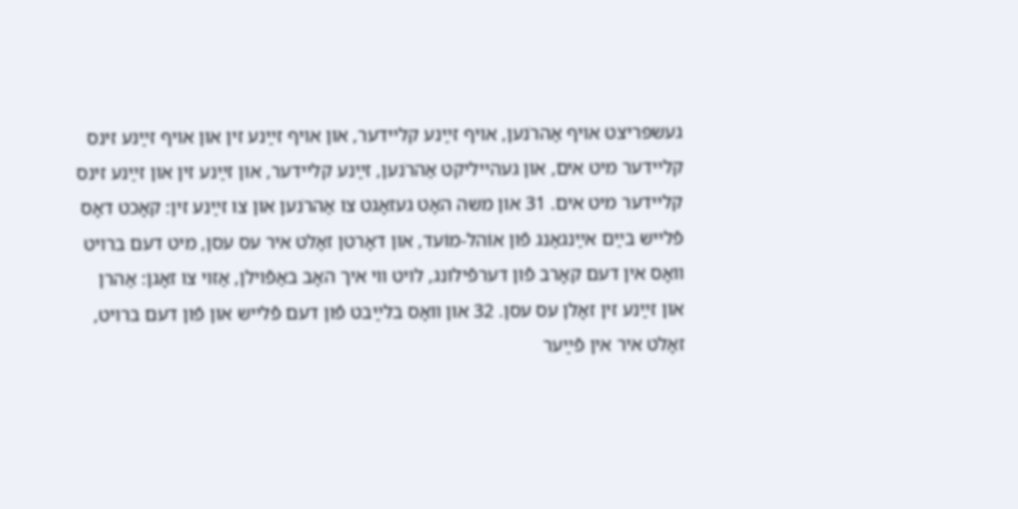געשפּריצט אױף אַהרֹנען, אױף זײַנע קלײדער, און אױף זײַנע זין און אױף זײַנע זינס קלײדער מיט אים, און געהײליקט אַהרֹנען, זײַנע קלײדער, און זײַנע זין און זײַנע זינס קלײדער מיט אים. 31 און משה האָט געזאָגט צו אַהרֹנען און צו זײַנע זין: קאָכט דאָס פֿלײש בײַם אײַנגאַנג פֿון אוֹהל-מוֹעד, און דאָרטן זאָלט איר עס עסן, מיט דעם ברױט װאָס אין דעם קאָרב פֿון דערפֿילונג, לױט װי איך האָב באַפֿױלן, אַזױ צו זאָגן: אַהרן און זײַנע זין זאָלן עס עסן. 32 און װאָס בלײַבט פֿון דעם פֿלײש און פֿון דעם ברױט, זאָלט איר אין פֿײַער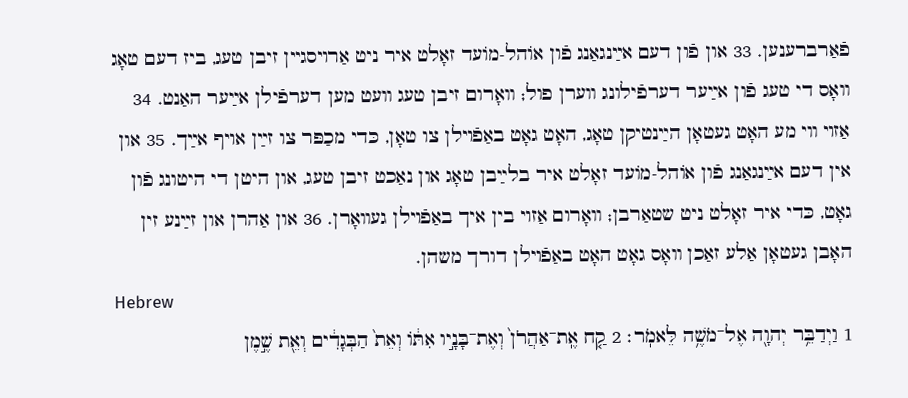פֿאַרברענען. 33 און פֿון דעם אײַנגאַנג פֿון אוֹהל-מוֹעד זאָלט איר ניט אַרױסגײן זיבן טעג, ביז דעם טאָג װאָס די טעג פֿון אײַער דערפֿילונג װערן פול; װאָרום זיבן טעג װעט מען דערפֿילן אײַער האַנט. 34 אַזױ װי מע האָט געטאָן הײַנטיקן טאָג, האָט גאָט באַפֿױלן צו טאָן, כּדי מכַפּר צו זײַן אױף אײַך. 35 און אין דעם אײַנגאַנג פֿון אוֹהל-מוֹעד זאָלט איר בלײַבן טאָג און נאַכט זיבן טעג, און היטן די היטונג פֿון גאָט, כּדי איר זאָלט ניט שטאַרבן; װאָרום אַזױ בין איך באַפֿױלן געװאָרן. 36 און אַהרן און זײַנע זין האָבן געטאָן אַלע זאַכן װאָס גאָט האָט באַפֿױלן דורך משהן.
Hebrew
1 וַיְדַבֵּ֥ר יְהוָ֖ה אֶל־מֹשֶׁ֥ה לֵּאמֹֽר׃ 2 קַ֤ח אֶֽת־אַהֲרֹן֙ וְאֶת־בָּנָ֣יו אִתּ֔וֹ וְאֵת֙ הַבְּגָדִ֔ים וְאֵ֖ת שֶׁ֣מֶן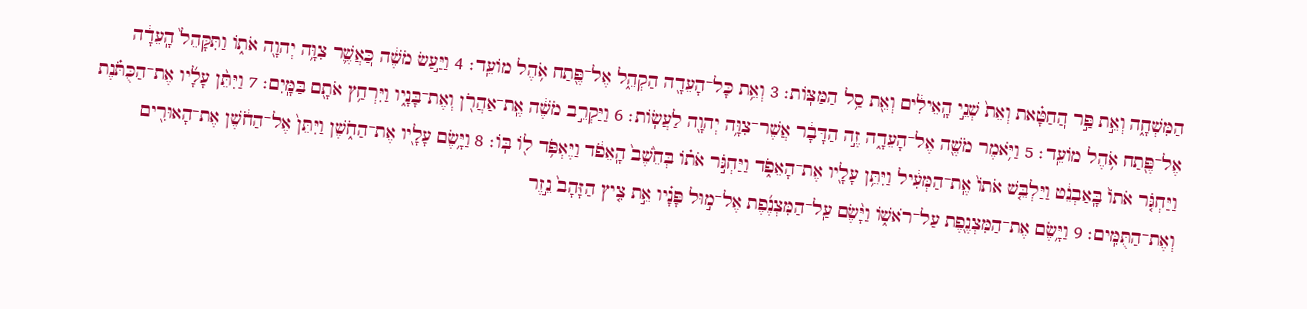הַמִּשְׁחָ֑ה וְאֵ֣ת פַּ֣ר הֽ͏ַחַטָּ֗את וְאֵת֙ שְׁנֵ֣י הָֽאֵילִ֔ים וְאֵ֖ת סַ֥ל הַמַּצּֽוֹת׃ 3 וְאֵ֥ת כָּל־הָעֵדָ֖ה הַקְהֵ֑ל אֶל־פֶּ֖תַח אֹ֥הֶל מוֹעֵֽד׃ 4 וַיַּ֣עַשׂ מֹשֶׁ֔ה כּֽ͏ַאֲשֶׁ֛ר צִוָּ֥ה יְהוָ֖ה אֹת֑וֹ וַתִּקָּהֵל֙ הָֽעֵדָ֔ה אֶל־פֶּ֖תַח אֹ֥הֶל מוֹעֵֽד׃ 5 וַיֹּ֥אמֶר מֹשֶׁ֖ה אֶל־הָעֵדָ֑ה זֶ֣ה הַדָּבָ֔ר אֲשֶׁר־צִוָּ֥ה יְהוָ֖ה לַעֲשֽׂוֹת׃ 6 וַיַּקְרֵ֣ב מֹשֶׁ֔ה אֶֽת־אַהֲרֹ֖ן וְאֶת־בָּנָ֑יו וַיִּרְחַ֥ץ אֹתָ֖ם בַּמָּֽיִם׃ 7 וַיִּתֵּ֨ן עָלָ֜יו אֶת־הַכֻּתֹּ֗נֶת וַיַּחְגֹּ֤ר אֹתוֹ֙ בָּֽאַבְנֵ֔ט וַיַּלְבֵּ֤שׁ אֹתוֹ֙ אֶֽת־הַמְּעִ֔יל וַיִּתֵּ֥ן עָלָ֖יו אֶת־הָאֵפֹ֑ד וַיַּחְגֹּ֣ר אֹת֗וֹ בְּחֵ֙שֶׁב֙ הָֽאֵפֹ֔ד וַיֶּאְפֹּ֥ד ל֖וֹ בּֽוֹ׃ 8 וַיָּ֥שֶׂם עָלָ֖יו אֶת־הַחֹ֑שֶׁן וַיִּתֵּן֙ אֶל־הַחֹ֔שֶׁן אֶת־הָאוּרִ֖ים וְאֶת־הַתֻּמִּֽים׃ 9 וַיָּ֥שֶׂם אֶת־הַמִּצְנֶ֖פֶת עַל־רֹאשׁ֑וֹ וַיָּ֨שֶׂם עַֽל־הַמִּצְנֶ֜פֶת אֶל־מ֣וּל פָּנָ֗יו אֵ֣ת צִ֤יץ הַזָּהָב֙ נֵ֣זֶר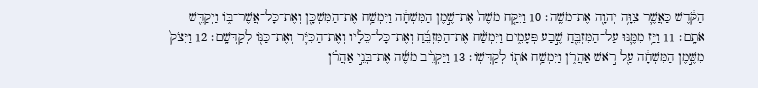הַקֹּ֔דֶשׁ כַּאֲשֶׁ֛ר צִוָּ֥ה יְהוָ֖ה אֶת־מֹשֶֽׁה׃ 10 וַיִּקַּ֤ח מֹשֶׁה֙ אֶת־שֶׁ֣מֶן הַמִּשְׁחָ֔ה וַיִּמְשַׁ֥ח אֶת־הַמִּשְׁכָּ֖ן וְאֶת־כָּל־אֲשֶׁר־בּ֑וֹ וַיְקַדֵּ֖שׁ אֹתָֽם׃ 11 וַיַּ֥ז מִמֶּ֛נּוּ עַל־הַמִּזְבֵּ֖חַ שֶׁ֣בַע פְּעָמִ֑ים וַיִּמְשַׁ֨ח אֶת־הַמִּזְבֵּ֜חַ וְאֶת־כָּל־כֵּלָ֗יו וְאֶת־הַכִּיֹּ֛ר וְאֶת־כַּנּ֖וֹ לְקַדְּשָֽׁם׃ 12 וַיִּצֹק֙ מִשֶּׁ֣מֶן הַמִּשְׁחָ֔ה עַ֖ל רֹ֣אשׁ אַהֲרֹ֑ן וַיִּמְשַׁ֥ח אֹת֖וֹ לְקַדְּשֽׁוֹ׃ 13 וַיַּקְרֵ֨ב מֹשֶׁ֜ה אֶת־בְּנֵ֣י אַהֲרֹ֗ן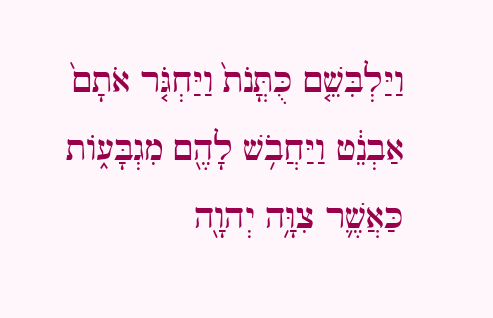וַיַּלְבִּשֵׁ֤ם כֻּתֳּנֹת֙ וַיַּחְגֹּ֤ר אֹתָם֙ אַבְנֵ֔ט וַיַּחֲבֹ֥שׁ לָהֶ֖ם מִגְבָּע֑וֹת כַּאֲשֶׁ֛ר צִוָּ֥ה יְהוָ֖ה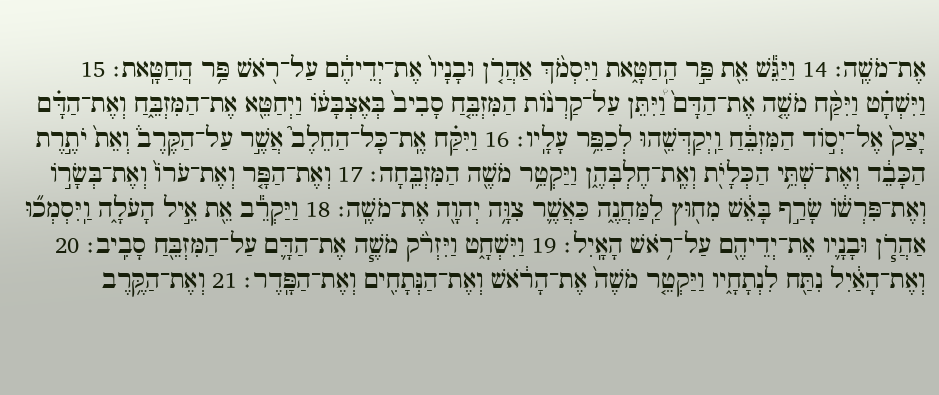אֶת־מֹשֶֽׁה׃ 14 וַיַּגֵּ֕שׁ אֵ֖ת פַּ֣ר הַֽחַטָּ֑את וַיִּסְמֹ֨ךְ אַהֲרֹ֤ן וּבָנָיו֙ אֶת־יְדֵיהֶ֔ם עַל־רֹ֖אשׁ פַּ֥ר הֽ͏ַחַטָּֽאת׃ 15 וַיִּשְׁחָ֗ט וַיִּקַּ֨ח מֹשֶׁ֤ה אֶת־הַדָּם֙ וַ֠יִּתֵּן עַל־קַרְנ֨וֹת הַמִּזְבֵּ֤חַ סָבִיב֙ בְּאֶצְבָּע֔וֹ וַיְחַטֵּ֖א אֶת־הַמִּזְבֵּ֑חַ וְאֶת־הַדָּ֗ם יָצַק֙ אֶל־יְס֣וֹד הַמִּזְבֵּ֔חַ וַֽיְקַדְּשֵׁ֖הוּ לְכַפֵּ֥ר עָלָֽיו׃ 16 וַיִּקַּ֗ח אֶֽת־כָּל־הַחֵלֶב֮ אֲשֶׁ֣ר עַל־הַקֶּרֶב֒ וְאֵת֙ יֹתֶ֣רֶת הַכָּבֵ֔ד וְאֶת־שְׁתֵּ֥י הַכְּלָיֹ֖ת וְאֶֽת־חֶלְבְּהֶ֑ן וַיַּקְטֵ֥ר מֹשֶׁ֖ה הַמִּזְבֵּֽחָה׃ 17 וְאֶת־הַפָּ֤ר וְאֶת־עֹרוֹ֙ וְאֶת־בְּשָׂר֣וֹ וְאֶת־פִּרְשׁ֔וֹ שָׂרַ֣ף בָּאֵ֔שׁ מִח֖וּץ לַֽמַּחֲנֶ֑ה כַּאֲשֶׁ֛ר צִוָּ֥ה יְהוָ֖ה אֶת־מֹשֶֽׁה׃ 18 וַיַּקְרֵ֕ב אֵ֖ת אֵ֣יל הָעֹלָ֑ה וַֽיִּסְמְכ֞וּ אַהֲרֹ֧ן וּבָנָ֛יו אֶת־יְדֵיהֶ֖ם עַל־רֹ֥אשׁ הָאָֽיִל׃ 19 וַיִּשְׁחָ֑ט וַיִּזְרֹ֨ק מֹשֶׁ֧ה אֶת־הַדָּ֛ם עַל־הַמִּזְבֵּ֖חַ סָבִֽיב׃ 20 וְאֶת־הָאַ֔יִל נִתַּ֖ח לִנְתָחָ֑יו וַיַּקְטֵ֤ר מֹשֶׁה֙ אֶת־הָרֹ֔אשׁ וְאֶת־הַנְּתָחִ֖ים וְאֶת־הַפָּֽדֶר׃ 21 וְאֶת־הַקֶּ֥רֶב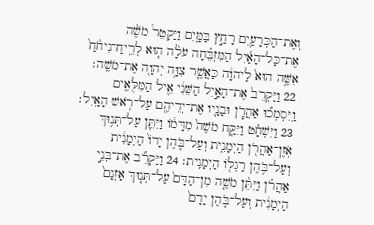וְאֶת־הַכְּרָעַ֖יִם רָחַ֣ץ בַּמָּ֑יִם וַיַּקְטֵר֩ מֹשֶׁ֨ה אֶת־כָּל־הָאַ֜יִל הַמִּזְבֵּ֗חָה עֹלָ֨ה ה֤וּא לְרֵֽיחַ־נִיחֹ֙חַ֙ אִשֶּׁ֥ה הוּא֙ לַיהוָ֔ה כַּאֲשֶׁ֛ר צִוָּ֥ה יְהוָ֖ה אֶת־מֹשֶֽׁה׃ 22 וַיַּקְרֵב֙ אֶת־הָאַ֣יִל הַשֵּׁנִ֔י אֵ֖יל הַמִּלֻּאִ֑ים וַֽיִּסְמְכ֞וּ אַהֲרֹ֧ן וּבָנָ֛יו אֶת־יְדֵיהֶ֖ם עַל־רֹ֥אשׁ הָאָֽיִל׃ 23 וַיִּשְׁחָ֓ט וַיִּקַּ֤ח מֹשֶׁה֙ מִדָּמ֔וֹ וַיִּתֵּ֛ן עַל־תְּנ֥וּךְ אֹֽזֶן־אַהֲרֹ֖ן הַיְמָנִ֑ית וְעַל־בֹּ֤הֶן יָדוֹ֙ הַיְמָנִ֔ית וְעַל־בֹּ֥הֶן רַגְל֖וֹ הַיְמָנִֽית׃ 24 וַיַּקְרֵ֞ב אֶת־בְּנֵ֣י אַהֲרֹ֗ן וַיִּתֵּ֨ן מֹשֶׁ֤ה מִן־הַדָּם֙ עַל־תְּנ֤וּךְ אָזְנָם֙ הַיְמָנִ֔ית וְעַל־בֹּ֤הֶן יָדָם֙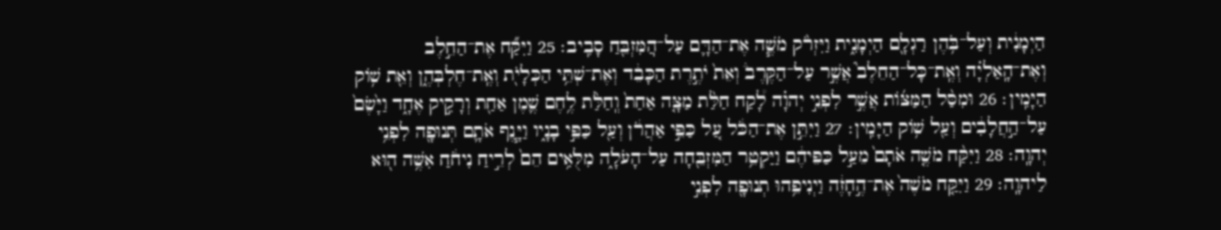הַיְמָנִ֔ית וְעַל־בֹּ֥הֶן רַגְלָ֖ם הַיְמָנִ֑ית וַיִּזְרֹ֨ק מֹשֶׁ֧ה אֶת־הַדָּ֛ם עַל־הֽ͏ַמִּזְבֵּ֖חַ סָבִֽיב׃ 25 וַיִּקַּ֞ח אֶת־הַחֵ֣לֶב וְאֶת־הָֽאַלְיָ֗ה וְאֶֽת־כָּל־הַחֵלֶב֮ אֲשֶׁ֣ר עַל־הַקֶּרֶב֒ וְאֵת֙ יֹתֶ֣רֶת הַכָּבֵ֔ד וְאֶת־שְׁתֵּ֥י הַכְּלָיֹ֖ת וְאֶֽת־חֶלְבְּהֶ֑ן וְאֵ֖ת שׁ֥וֹק הַיָּמִֽין׃ 26 וּמִסַּ֨ל הַמַּצּ֜וֹת אֲשֶׁ֣ר לִפְנֵ֣י יְהוָ֗ה לָ֠קַח חַלַּ֨ת מַצָּ֤ה אַחַת֙ וְֽחַלַּ֨ת לֶ֥חֶם שֶׁ֛מֶן אַחַ֖ת וְרָקִ֣יק אֶחָ֑ד וַיָּ֙שֶׂם֙ עַל־הַ֣חֲלָבִ֔ים וְעַ֖ל שׁ֥וֹק הַיָּמִֽין׃ 27 וַיִּתֵּ֣ן אֶת־הַכֹּ֔ל עַ֚ל כַּפֵּ֣י אַהֲרֹ֔ן וְעַ֖ל כַּפֵּ֣י בָנָ֑יו וַיָּ֧נֶף אֹתָ֛ם תְּנוּפָ֖ה לִפְנֵ֥י יְהוָֽה׃ 28 וַיִּקַּ֨ח מֹשֶׁ֤ה אֹתָם֙ מֵעַ֣ל כַּפֵּיהֶ֔ם וַיַּקְטֵ֥ר הַמִּזְבֵּ֖חָה עַל־הָעֹלָ֑ה מִלֻּאִ֥ים הֵם֙ לְרֵ֣יחַ נִיחֹ֔חַ אִשֶּׁ֥ה ה֖וּא לַיהוָֽה׃ 29 וַיִּקַּ֤ח מֹשֶׁה֙ אֶת־הֶ֣חָזֶ֔ה וַיְנִיפֵ֥הוּ תְנוּפָ֖ה לִפְנֵ֣י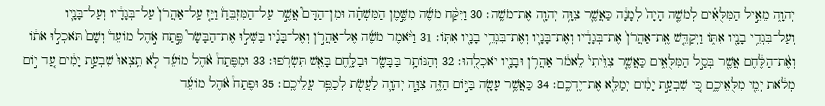יְהוָ֑ה מֵאֵ֣יל הַמִּלֻּאִ֗ים לְמֹשֶׁ֤ה הָיָה֙ לְמָנָ֔ה כַּאֲשֶׁ֛ר צִוָּ֥ה יְהוָ֖ה אֶת־מֹשֶֽׁה׃ 30 וַיִּקַּ֨ח מֹשֶׁ֜ה מִשֶּׁ֣מֶן הַמִּשְׁחָ֗ה וּמִן־הַדָּם֮ אֲשֶׁ֣ר עַל־הַמִּזְבֵּחַ֒ וַיַּ֤ז עַֽל־אַהֲרֹן֙ עַל־בְּגָדָ֔יו וְעַל־בָּנָ֛יו וְעַל־בִּגְדֵ֥י בָנָ֖יו אִתּ֑וֹ וַיְקַדֵּ֤שׁ אֶֽת־אַהֲרֹן֙ אֶת־בְּגָדָ֔יו וְאֶת־בָּנָ֛יו וְאֶת־בִּגְדֵ֥י בָנָ֖יו אִתּֽוֹ׃ 31 וַיֹּ֨אמֶר מֹשֶׁ֜ה אֶל־אַהֲרֹ֣ן וְאֶל־בָּנָ֗יו בַּשְּׁל֣וּ אֶת־הַבָּשָׂר֮ פֶּ֣תַח אֹ֣הֶל מוֹעֵד֒ וְשָׁם֙ תֹּאכְל֣וּ אֹת֔וֹ וְאֶ֨ת־הַלֶּ֔חֶם אֲשֶׁ֖ר בְּסַ֣ל הַמִּלֻּאִ֑ים כַּאֲשֶׁ֤ר צִוֵּ֙יתִי֙ לֵאמֹ֔ר אַהֲרֹ֥ן וּבָנָ֖יו יֹאכְלֻֽהוּ׃ 32 וְהַנּוֹתָ֥ר בַּבָּשָׂ֖ר וּבַלָּ֑חֶם בָּאֵ֖שׁ תִּשְׂרֹֽפוּ׃ 33 וּמִפֶּתַח֩ אֹ֨הֶל מוֹעֵ֜ד לֹ֤א תֵֽצְאוּ֙ שִׁבְעַ֣ת יָמִ֔ים עַ֚ד י֣וֹם מְלֹ֔את יְמֵ֖י מִלֻּאֵיכֶ֑ם כִּ֚י שִׁבְעַ֣ת יָמִ֔ים יְמַלֵּ֖א אֶת־יֶדְכֶֽם׃ 34 כַּאֲשֶׁ֥ר עָשָׂ֖ה בַּיּ֣וֹם הַזֶּ֑ה צִוָּ֧ה יְהוָ֛ה לַעֲשֹׂ֖ת לְכַפֵּ֥ר עֲלֵיכֶֽם׃ 35 וּפֶתַח֩ אֹ֨הֶל מוֹעֵ֜ד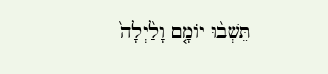תֵּשְׁב֨וּ יוֹמָ֤ם וָלַ֙יְלָה֙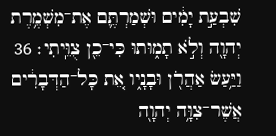שִׁבְעַ֣ת יָמִ֔ים וּשְׁמַרְתֶּ֛ם אֶת־מִשְׁמֶ֥רֶת יְהוָ֖ה וְלֹ֣א תָמ֑וּתוּ כִּי־כֵ֖ן צֻוֵּֽיתִי׃ 36 וַיַּ֥עַשׂ אַהֲרֹ֖ן וּבָנָ֑יו אֵ֚ת כָּל־הַדְּבָרִ֔ים אֲשֶׁר־צִוָּ֥ה יְהוָ֖ה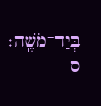בְּיַד־מֹשֶֽׁה׃   ס